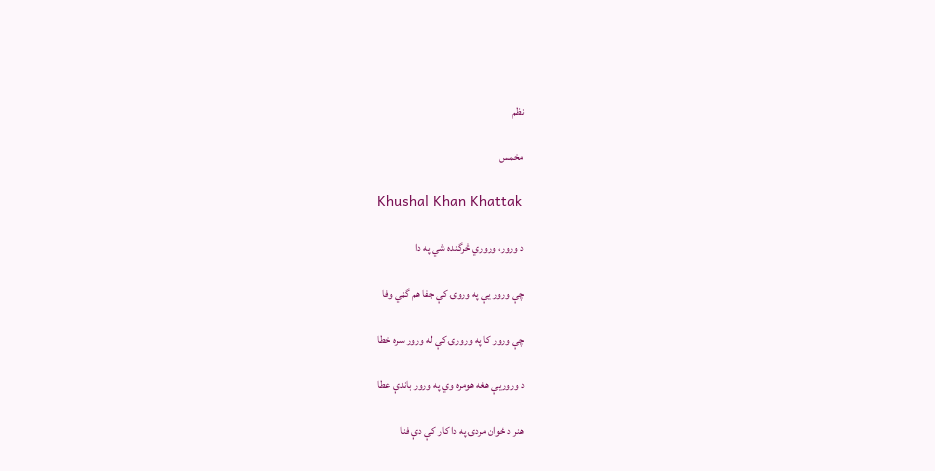نظم

مخمس

Khushal Khan Khattak

د ورور، وروري څرگنده شي په دا

چې ورور يې په وروۍ کې جفا هم گڼي وفا

چې ورور کا په ورورۍ کې له ورور سره خطا

د وروريې هغه هومره وي په ورور باندې عطا

هنر د ځوان مردۍ په دا کار کې دې فنا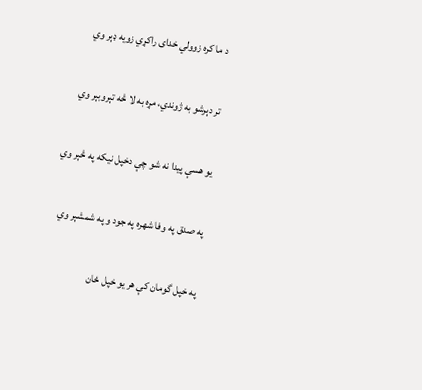د ما کره زوولي خدای راکړي زويه ډېر وي

تر دېرشو به ژوندي، مړه به لا څه تېروبېر وي

يو هسې پيدا نه شو چې دخپل نيکه په څېر وي

په صدق په وفا شهره په جود و په شمشېر وي

په خپل گومان کې هر يو خپل ځان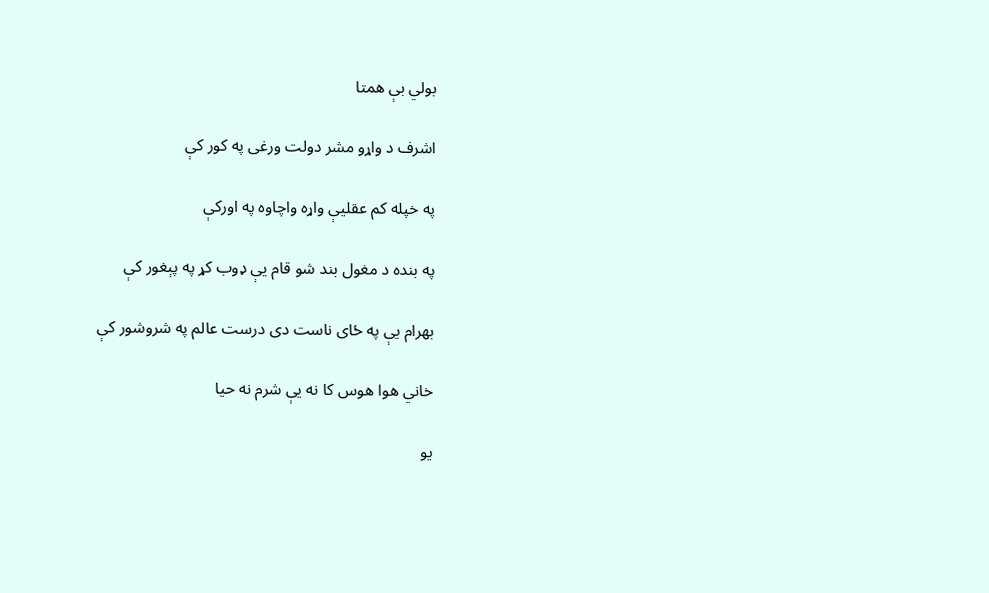بولي بې همتا

اشرف د واړو مشر دولت ورغی په کور کې

په خپله کم عقليې واړه واچاوه په اورکې

په بنده د مغول بند شو قام يې ډوب کړ په پېغور کې

بهرام يې په ځای ناست دی درست عالم په شروشور کې

خاني هوا هوس کا نه يې شرم نه حيا

يو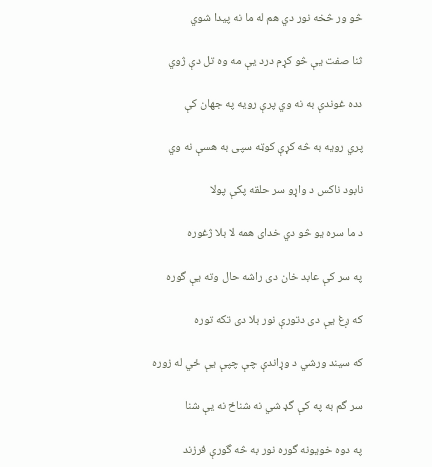څو ور څخه نور دي هم له ما نه پيدا شوي

ثنا صفت يې څو کړم درد يې مه وه تل دې ژوي

دده غوندې به نه وي پرې رويه په جهان کې

پري رويه به څه کړې کوټه سپی به هسې نه وي

نابود ناکس د واړو سر حلقه پکې پولا

د ما سره يو څو دي خدای همه لا بلا ژغوره

په سر کې عابد خان دی راشه حال وته يې گوره

که ږغ يې دی دتورې نور بلا دی تکه توره

که سيند ورشي د وړاندې چې چپې يې ځي له زوره

سر گم به په کې گډ شي نه شناځ نه يې شنا

په دوه خويونه گوره نور به څه گورې فرزند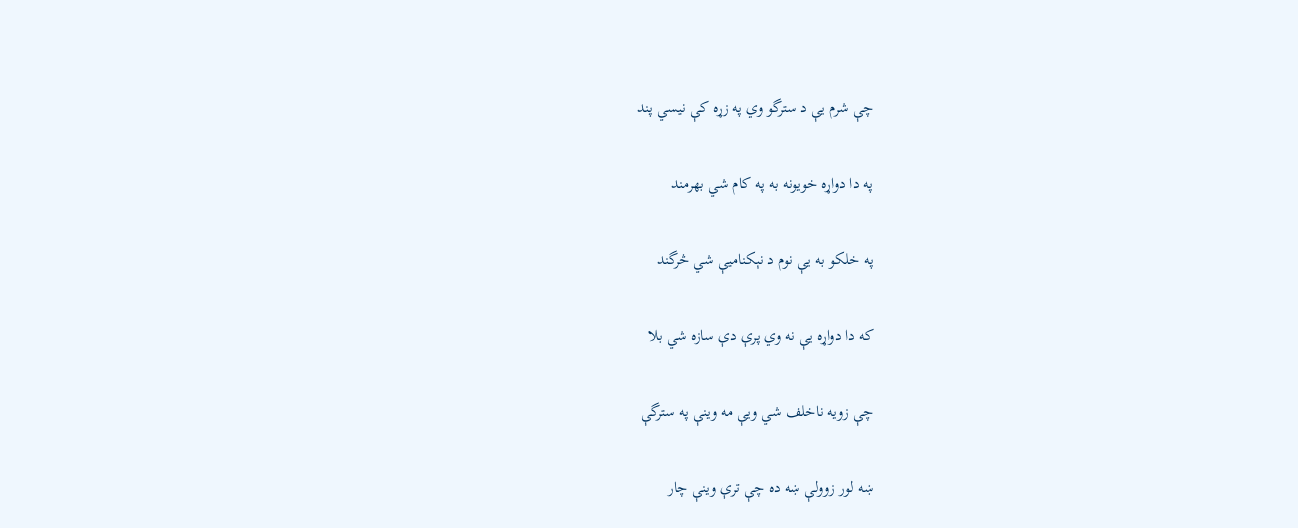چې شرم يې د سترگو وي په زړه کې نيسي پند

په دا دواړه خويونه به په کام شي بهرمند

په خلکو به يې نوم د نېکناميې شي څرگند

که دا دواړه يې نه وي پرې دې سازه شي بلا

چې زويه ناخلف شي ويې مه وينې په سترگې

ښه لور زوولې ښه ده چې ترې وينې چار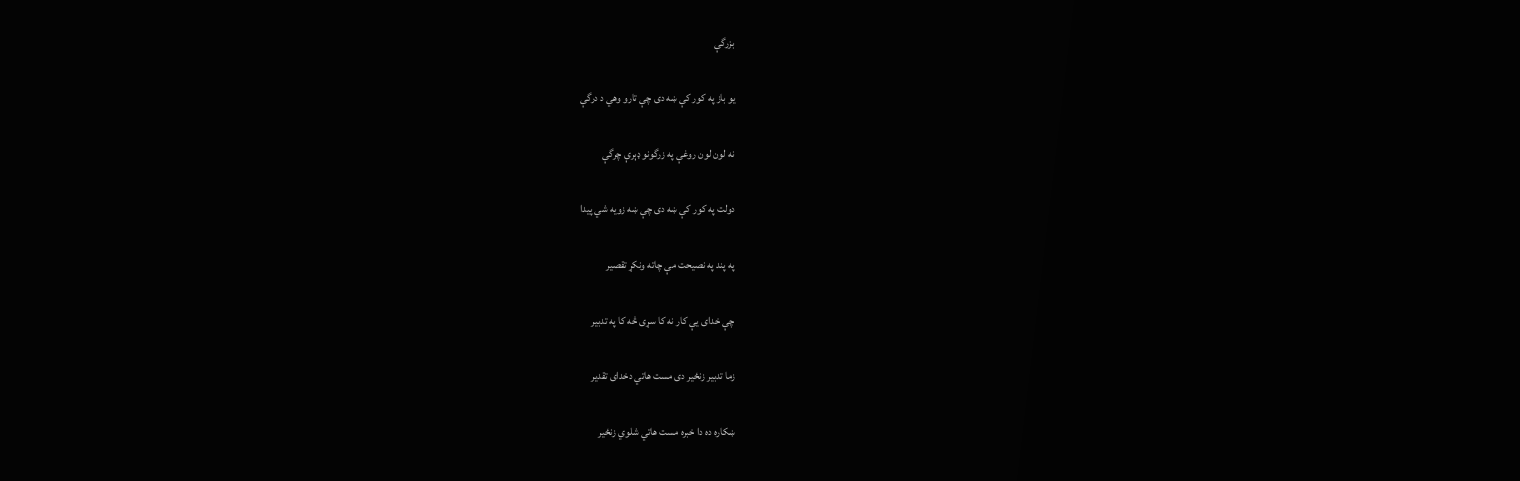بزرگې

يو باز په کور کې ښه دی چې تارو وهي د درگې

نه لون لون روغې په زرگونو ډېرې چرگې

دولت په کور کې ښه دی چې ښه زويه شي پيدا

په پند په نصيحت مې چاته ونکړ تقصير

چې خدای يې کار نه کا سړی څه کا په تدبير

زما تدبير زنځير دی مست هاتي دخدای تقدير

ښکاره ده دا خبره مست هاتي شلوي زنځير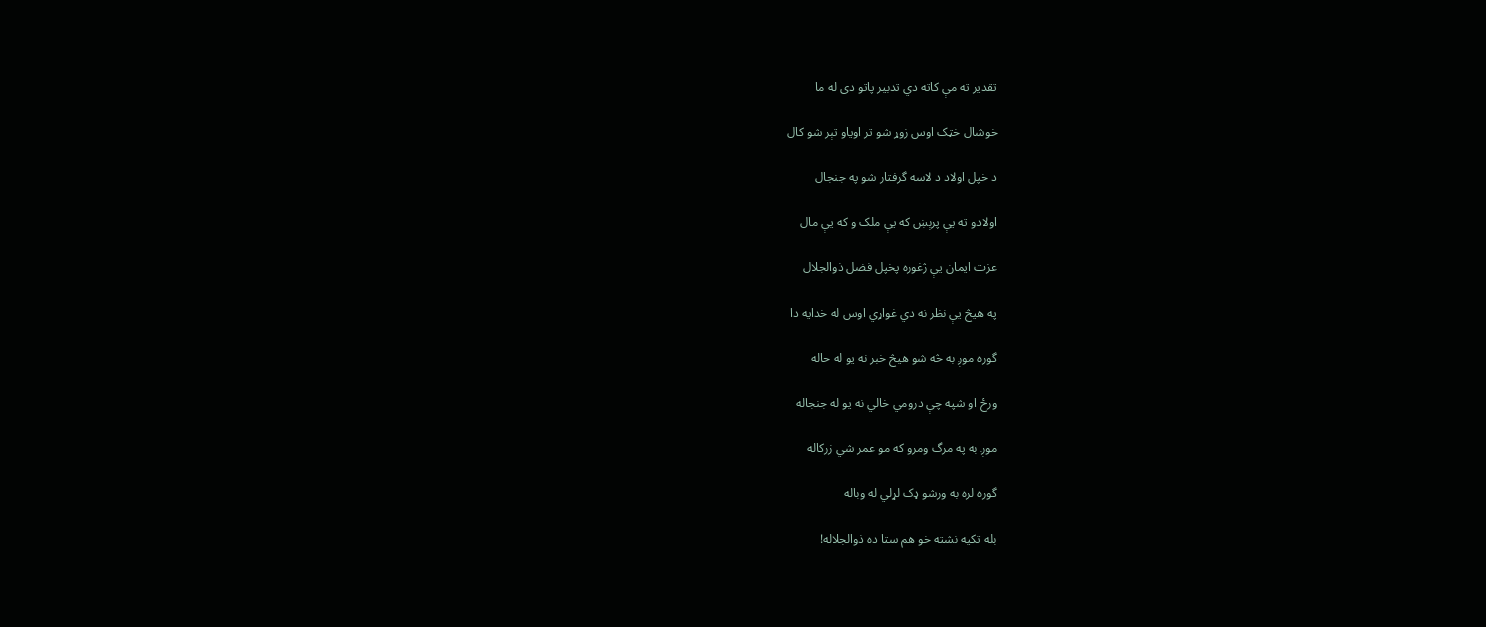تقدير ته مې کاته دي تدبير پاتو دی له ما

خوشال خټک اوس زوړ شو تر اوياو تېر شو کال

د خپل اولاد د لاسه گرفتار شو په جنجال

اولادو ته يې پرېښ که يې ملک و که يې مال

عزت ايمان يې ژغوره پخپل فضل ذوالجلال

په هيڅ يې نظر نه دي غواړي اوس له خدايه دا

گوره موږ به څه شو هيڅ خبر نه يو له حاله

ورځ او شپه چې درومي خالي نه يو له جنجاله

موږ به په مرگ ومرو که مو عمر شي زرکاله

گوره لره به ورشو ډک لړلي له وباله

بله تکيه نشته خو هم ستا ده ذوالجلاله!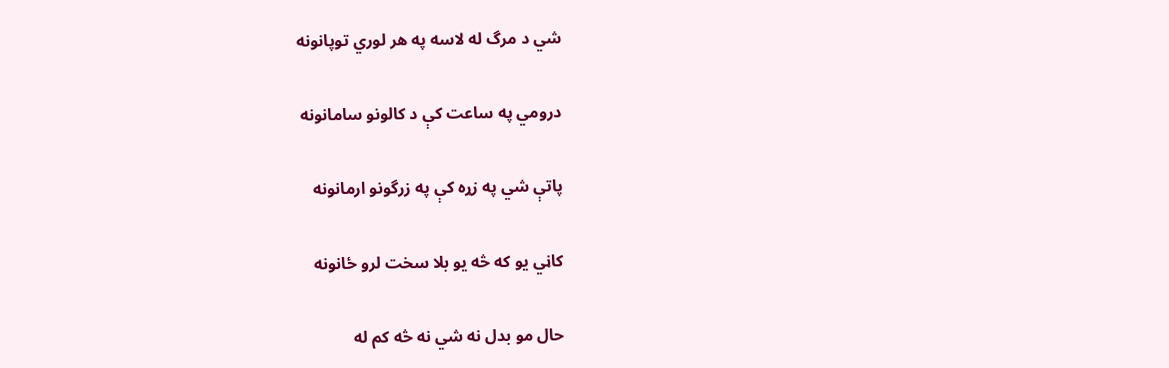شي د مرگ له لاسه په هر لوري توپانونه

درومي په ساعت کې د کالونو سامانونه

پاتې شي په زړه کې په زرگونو ارمانونه

کاڼي يو که څه يو بلا سخت لرو ځانونه

حال مو بدل نه شي نه څه کم له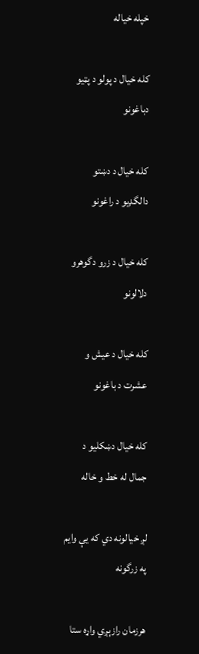خپله خياله

کله خيال د پولو د پټيو دباغونو

کله خيال د دښتو دالگډيو د راغونو

کله خيال د زرو دگوهرو دلالونو

کله خيال د عيش و عشرت د باغونو

کله خيال دښکليو د جمال له خط و خاله

لږ خيالونه دي که يې وايم په زرگونه

هرزمان رازېږي واړه ستا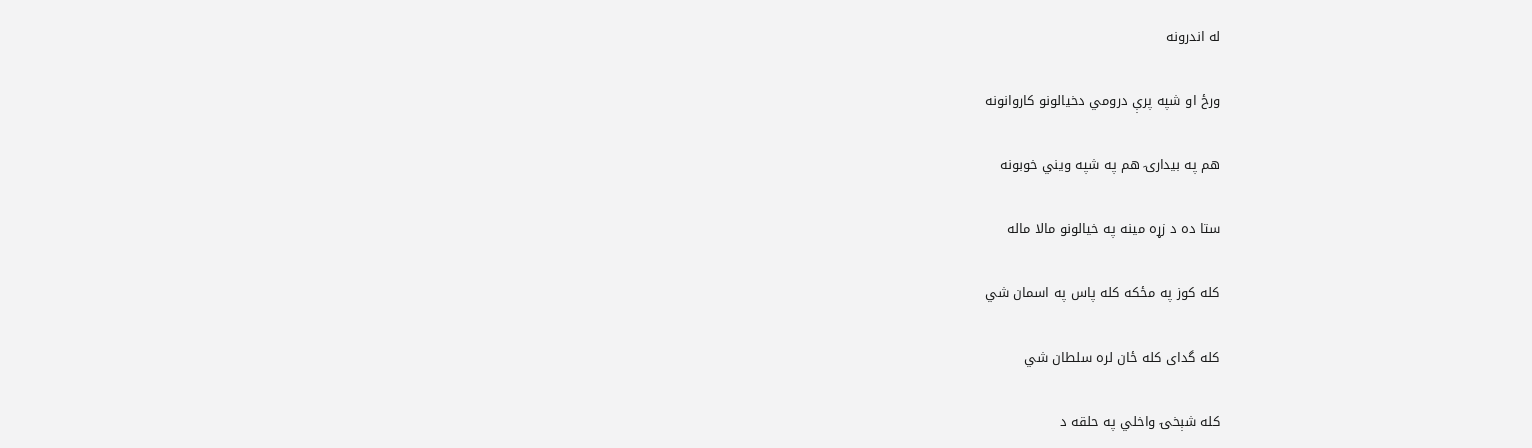له اندرونه

ورځ او شپه پرې درومي دخيالونو کاروانونه

هم په بيدارۍ هم په شپه ويني خوبونه

ستا ده د زړه مينه په خيالونو مالا ماله

کله کوز په مځکه کله پاس په اسمان شي

کله گدای کله ځان لره سلطان شي

کله شېخۍ واخلي په حلقه د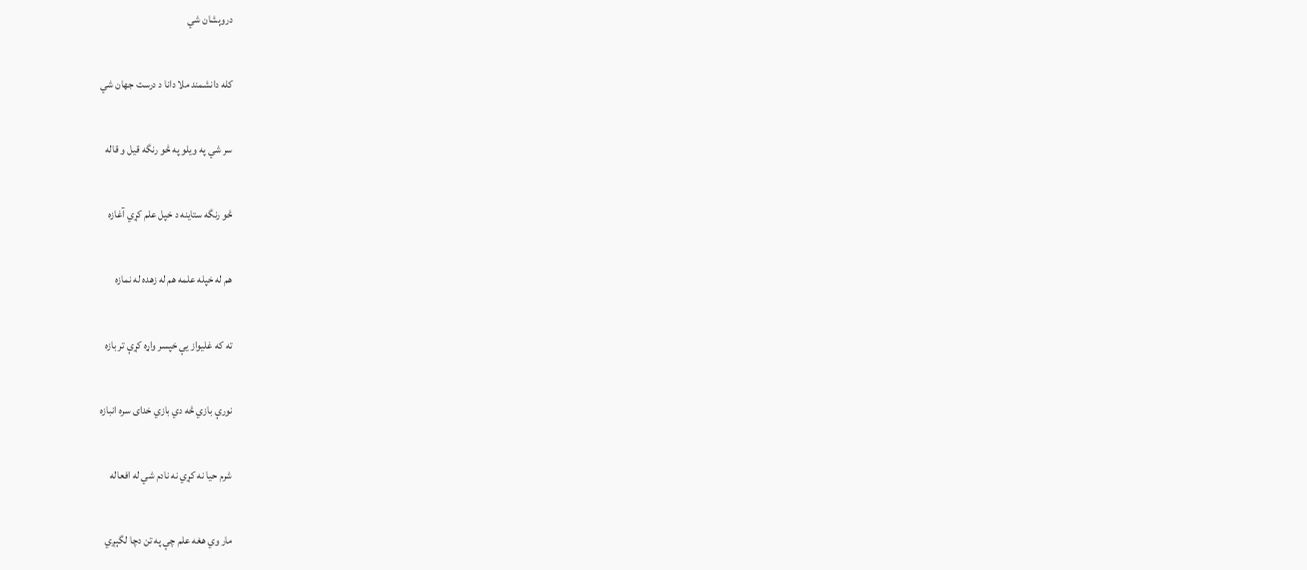دروېشان شي

کله دانشمند ملا دانا د درست جهان شي

سر شي په ويلو په څو رنگه قيل و قاله

څو رنگه ستاينه د خپل علم کړي آغازه

هم له خپله علمه هم له زهده له نمازه

ته که غليواز يې خپسر واړه کړې تر بازه

نورې بازي څه دي بازي خدای سره انبازه

شرم حيا نه کړي نه نادم شي له افعاله

مار وي هغه علم چې په تن دچا لگېږي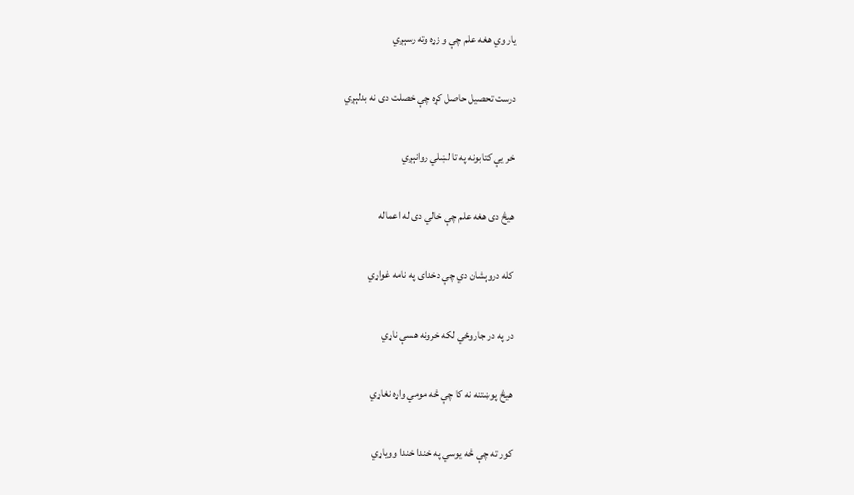يار وي هغه علم چې و زړه وته رسېږي

درست تحصيل حاصل کړه چې خصلت دی نه بدلېږي

خر يې کتابونه په تا لښلي روانېږي

هيڅ دی هغه علم چې خالي دی له اعماله

کله دروېشان دي چې دخدای په نامه غواړي

در په در جاروځي لکه خرونه هسې ناړي

هيڅ پوښتنه نه کا چې څه مومي واړه نغاړي

کور ته چې څه يوسي په خندا خندا ووياړي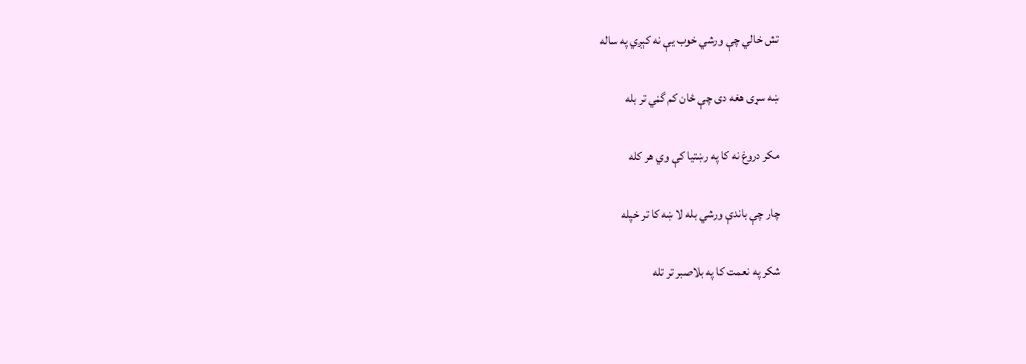تش خالي چې ورشي خوب يې نه کېږي په ساله

ښه سړی هغه دی چې ځان کم گڼي تر بله

مکر دروغ نه کا په رښتيا کې وي هر کله

چار چې باندې ورشي بله لا ښه کا تر خپله

شکر په نعمت کا په بلاصبر تر تله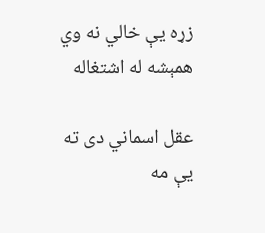زړه يې خالي نه وي همېشه له اشتغاله

عقل اسماني دی ته يې مه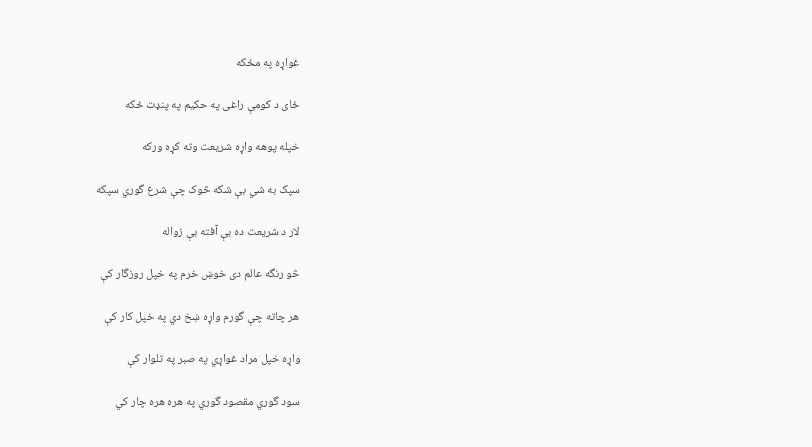غواړه په مځکه

ځای د کومې راغی په حکيم په پنډت ځکه

خپله پوهه واړه شريعت وته کړه ورکه

سپک به شي بې شکه څوک چې شرع گوري سپکه

لار د شريعت ده بې آفته بې زواله

څو رنگه عالم دی خوښ خرم په خپل روزگار کې

هر چاته چې گورم واړه ښخ دي په خپل کار کې

واړه خپل مراد غواړي په صبر په تلوار کې

سود گوري مقصود گوري په هره هره چار کي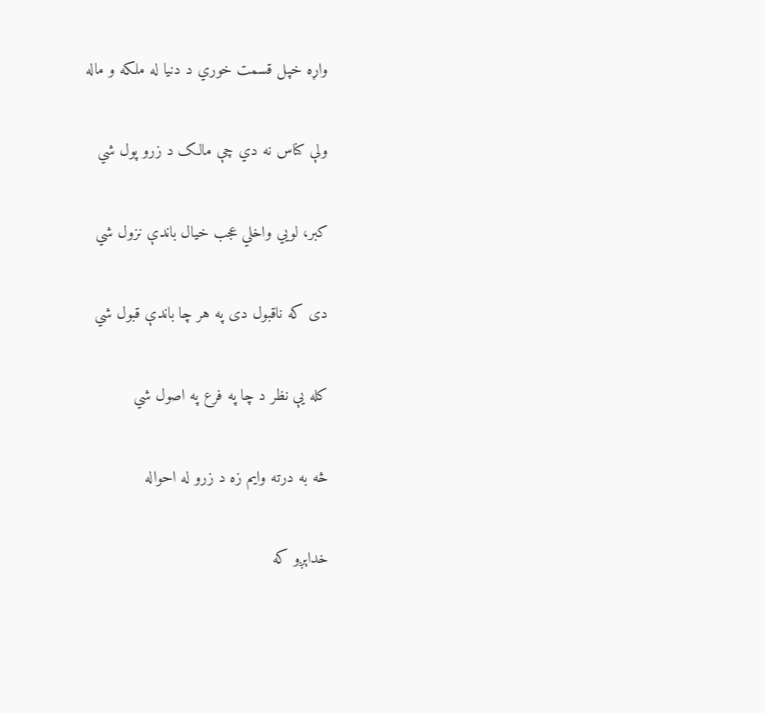واړه خپل قسمت خوري د دنيا له ملکه و ماله

ولې کناس نه دي چې مالک د زرو پول شي

کبر، لويي واخلي عجب خيال باندې نزول شي

دی که ناقبول دی په هر چا باندې قبول شي

کله يې نظر د چا په فرع په اصول شي

څه به درته وايم زه د زرو له احواله

خداېږو که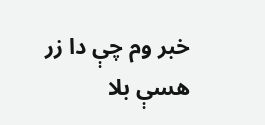خبر وم چې دا زر هسې بلا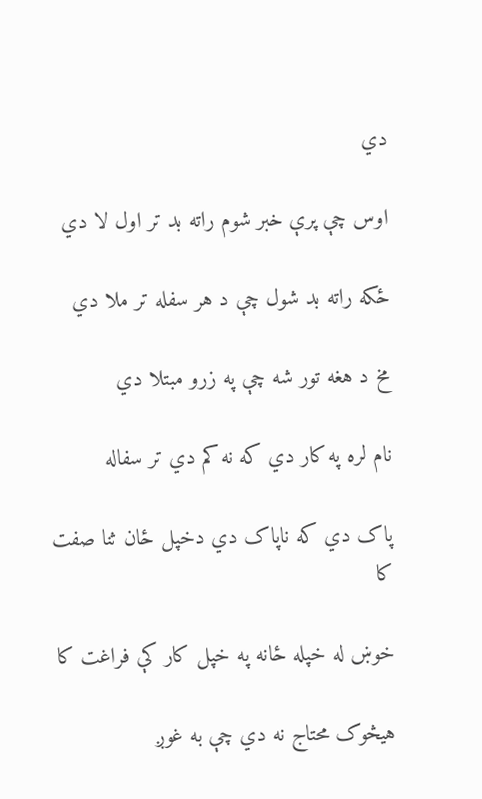دي

اوس چې پرې خبر شوم راته بد تر اول لا دي

ځکه راته بد شول چې د هر سفله تر ملا دي

مخ د هغه تور شه چې په زرو مبتلا دي

نام لره په کار دي که نه کم دي تر سفاله

پاک دي که ناپاک دي دخپل ځان ثنا صفت کا

خوښ له خپله ځانه په خپل کار کې فراغت کا

هيڅوک محتاج نه دي چې به غوږ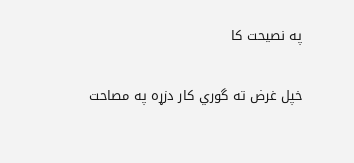په نصيحت کا

خپل غرض ته گوري کار دزړه په مصاحت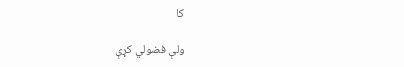کا

ولې فضولي کړې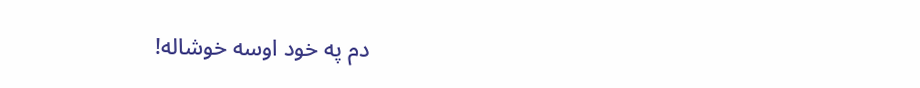دم په خود اوسه خوشاله!